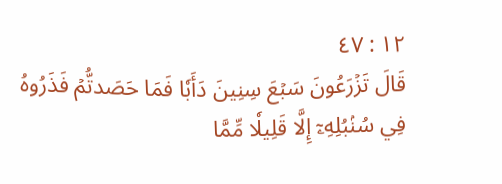١٢ : ٤٧
قَالَ تَزۡرَعُونَ سَبۡعَ سِنِينَ دَأَبٗا فَمَا حَصَدتُّمۡ فَذَرُوهُ فِي سُنۢبُلِهِۦٓ إِلَّا قَلِيلٗا مِّمَّا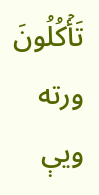تَأۡكُلُونَ
ورته ويې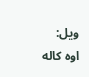ويل: اوه كاله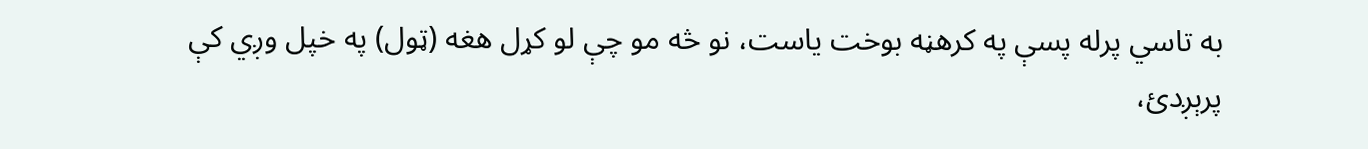به تاسي پرله پسې په كرهڼه بوخت ياست، نو څه مو چې لو كړل هغه (ټول) په خپل وږي كې پرېږدئ،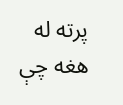پرته له هغه چې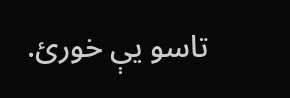تاسو يې خورئ.